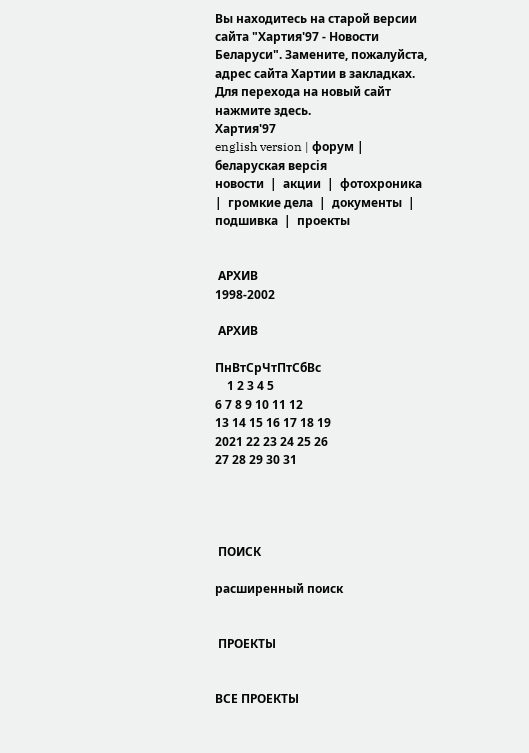Вы находитесь на старой версии сайта "Хартия'97 - Новости Беларуси". Замените, пожалуйста, адрес сайта Хартии в закладках. Для перехода на новый сайт нажмите здесь.
Хартия'97
english version | форум | беларуская версiя
новости  |  акции  |  фотохроника  |  громкие дела  |  документы  |  подшивка  |  проекты


 АРХИВ
1998-2002

 АРХИВ

ПнВтСрЧтПтСбВс
    1 2 3 4 5
6 7 8 9 10 11 12
13 14 15 16 17 18 19
2021 22 23 24 25 26
27 28 29 30 31




 ПОИСК

расширенный поиск


 ПРОЕКТЫ


ВСЕ ПРОЕКТЫ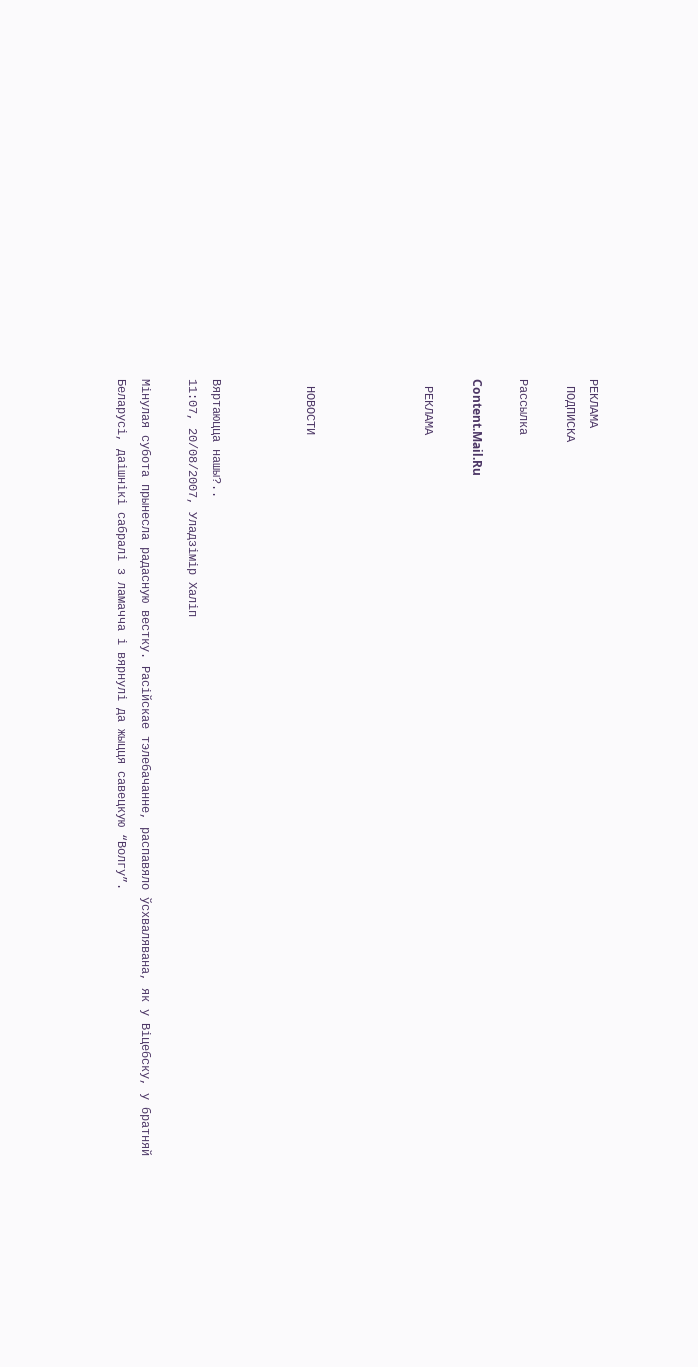РЕКЛАМА
 ПОДПИСКА

Рассылка

Content.Mail.Ru

 РЕКЛАМА




 НОВОСТИ



Вяртаюцца нашы?..
11:07, 20/08/2007, Уладзімір Халіп

Мінулая субота прынесла радасную вестку. Расійскае тэлебачанне, распавяло ўсхвалявана, як у Віцебску, у братняй Беларусі, даішнікі сабралі з ламачча і вярнулі да жыцця савецкую “Волгу”.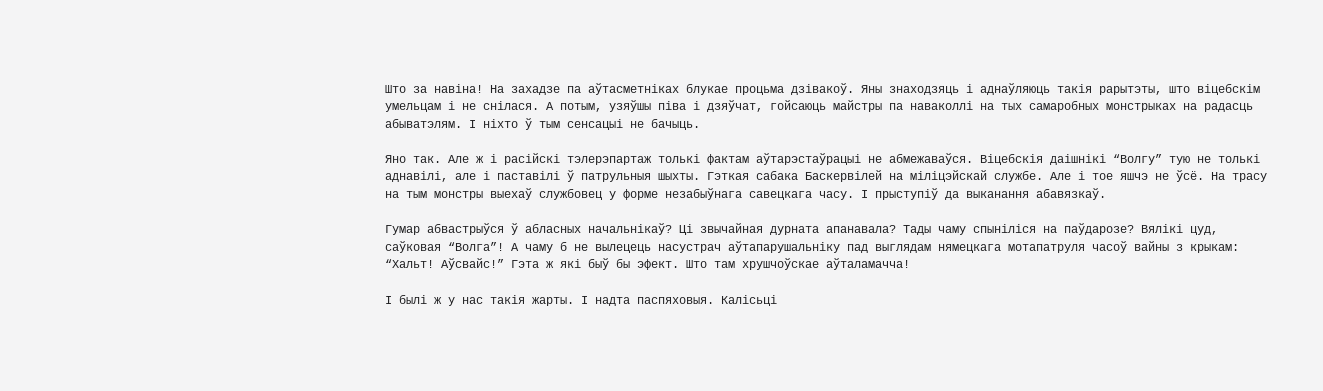Што за навіна! На захадзе па аўтасметніках блукае процьма дзівакоў. Яны знаходзяць і аднаўляюць такія рарытэты, што віцебскім умельцам і не снілася. А потым, узяўшы піва і дзяўчат, гойсаюць майстры па наваколлі на тых самаробных монстрыках на радасць абыватэлям. І ніхто ў тым сенсацыі не бачыць.

Яно так. Але ж і расійскі тэлерэпартаж толькі фактам аўтарэстаўрацыі не абмежаваўся. Віцебскія даішнікі “Волгу” тую не толькі аднавілі, але і паставілі ў патрульныя шыхты. Гэткая сабака Баскервілей на міліцэйскай службе. Але і тое яшчэ не ўсё. На трасу на тым монстры выехаў службовец у форме незабыўнага савецкага часу. І прыступіў да выканання абавязкаў.

Гумар абвастрыўся ў абласных начальнікаў? Ці звычайная дурната апанавала? Тады чаму спыніліся на паўдарозе? Вялікі цуд, саўковая “Волга”! А чаму б не вылецець насустрач аўтапарушальніку пад выглядам нямецкага мотапатруля часоў вайны з крыкам: “Хальт! Аўсвайс!” Гэта ж які быў бы эфект. Што там хрушчоўскае аўталамачча!

І былі ж у нас такія жарты. І надта паспяховыя. Калісьці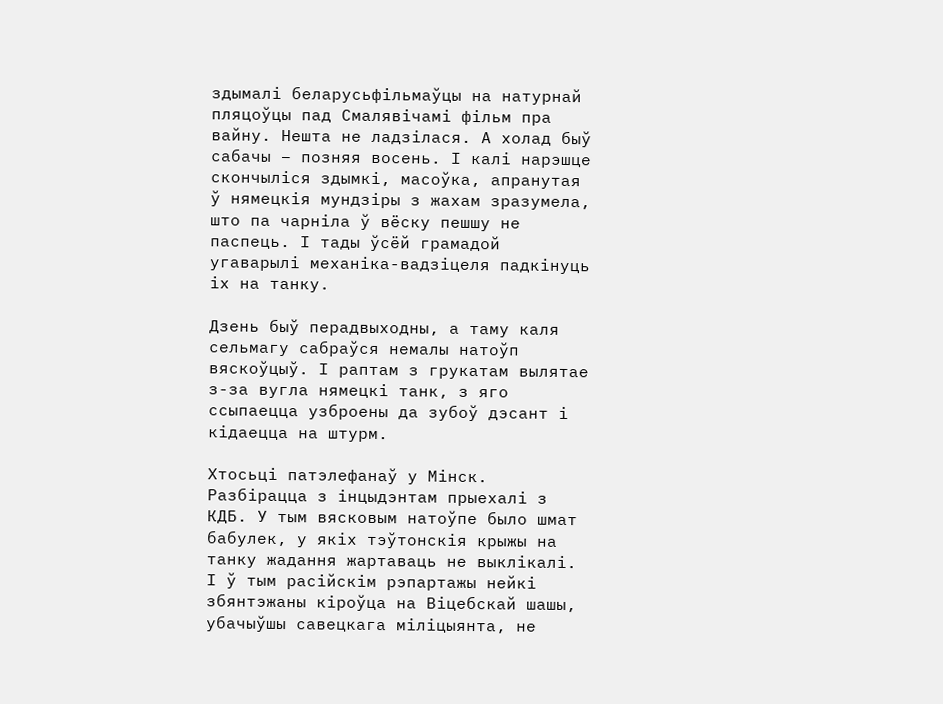здымалі беларусьфільмаўцы на натурнай пляцоўцы пад Смалявічамі фільм пра вайну. Нешта не ладзілася. А холад быў сабачы – позняя восень. І калі нарэшце скончыліся здымкі, масоўка, апранутая ў нямецкія мундзіры з жахам зразумела, што па чарніла ў вёску пешшу не паспець. І тады ўсёй грамадой угаварылі механіка-вадзіцеля падкінуць іх на танку.

Дзень быў перадвыходны, а таму каля сельмагу сабраўся немалы натоўп вяскоўцыў. І раптам з грукатам вылятае з-за вугла нямецкі танк, з яго ссыпаецца узброены да зубоў дэсант і кідаецца на штурм.

Хтосьці патэлефанаў у Мінск. Разбірацца з інцыдэнтам прыехалі з КДБ. У тым вясковым натоўпе было шмат бабулек, у якіх тэўтонскія крыжы на танку жадання жартаваць не выклікалі. І ў тым расійскім рэпартажы нейкі збянтэжаны кіроўца на Віцебскай шашы, убачыўшы савецкага міліцыянта, не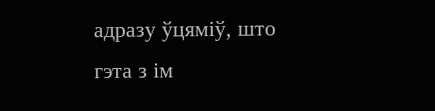адразу ўцяміў, што гэта з ім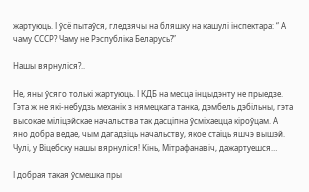жартуюць. І ўсё пытаўся, гледзячы на бляшку на кашулі інспектара: “ А чаму СССР? Чаму не Рэспубліка Беларусь?”

Нашы вярнуліся?..

Не, яны ўсяго толькі жартуюць. І КДБ на месца інцыдэнту не прыедзе. Гэта ж не які-небудзь механік з нямецкага танка, дэмбель дэбільны, гэта высокае міліцэйскае начальства так дасціпна ўсміхаецца кіроўцам. А яно добра ведае, чым дагадзіць начальству, якое стаіць яшчэ вышэй. Чулі, у Віцебску нашы вярнуліся! Кінь, Мітрафанавіч, дажартуешся…

І добрая такая ўсмешка пры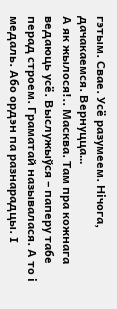гэтым. Свае. Усё разумеем. Нічога, дачакаемся. Вернуцца…
А як жылося!.. Масква. Там пра кожнага ведаюць усё. Выслужыўся – паперу табе перад строем. Граматай называлася. А то і медаль. Або ордэн па разнарадцы. І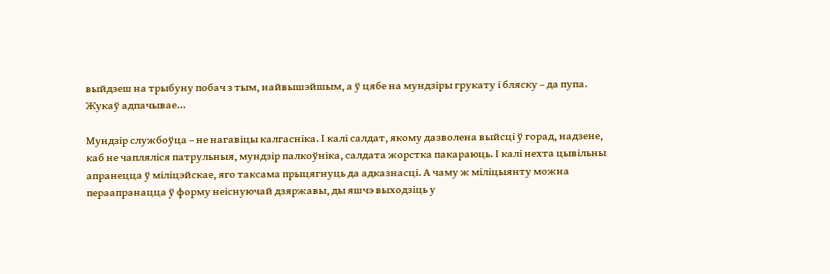выйдзеш на трыбуну побач з тым, найвышэйшым, а ў цябе на мундзіры грукату і бляску – да пупа.
Жукаў адпачывае…

Мундзір службоўца – не нагавіцы калгасніка. І калі салдат, якому дазволена выйсці ў горад, надзене, каб не чапляліся патрульныя, мундзір палкоўніка, салдата жорстка пакараюць. І калі нехта цывільны апранецца ў міліцэйскае, яго таксама прыцягнуць да адказнасці. А чаму ж міліцыянту можна пераапранацца ў форму неіснуючай дзяржавы, ды яшчэ выходзіць у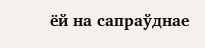ёй на сапраўднае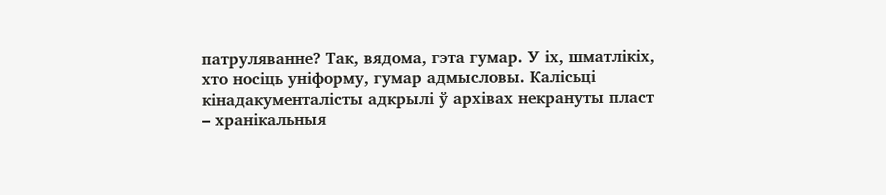патруляванне? Так, вядома, гэта гумар. У іх, шматлікіх, хто носіць уніформу, гумар адмысловы. Калісьці кінадакументалісты адкрылі ў архівах некрануты пласт – хранікальныя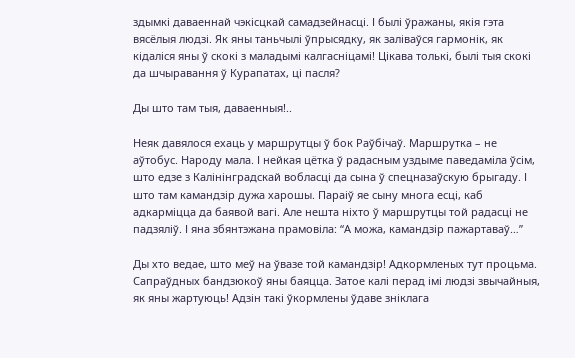здымкі даваеннай чэкісцкай самадзейнасці. І былі ўражаны, якія гэта вясёлыя людзі. Як яны таньчылі ўпрысядку, як заліваўся гармонік, як кідаліся яны ў скокі з маладымі калгасніцамі! Цікава толькі, былі тыя скокі да шчыравання ў Курапатах, ці пасля?

Ды што там тыя, даваенныя!..

Неяк давялося ехаць у маршрутцы ў бок Раўбічаў. Маршрутка – не аўтобус. Народу мала. І нейкая цётка ў радасным уздыме паведаміла ўсім, што едзе з Калінінградскай вобласці да сына ў спецназаўскую брыгаду. І што там камандзір дужа харошы. Параіў яе сыну многа есці, каб адкарміцца да баявой вагі. Але нешта ніхто ў маршрутцы той радасці не падзяліў. І яна збянтэжана прамовіла: “А можа, камандзір пажартаваў…”

Ды хто ведае, што меў на ўвазе той камандзір! Адкормленых тут процьма. Сапраўдных бандзюкоў яны баяцца. Затое калі перад імі людзі звычайныя, як яны жартуюць! Адзін такі ўкормлены ўдаве зніклага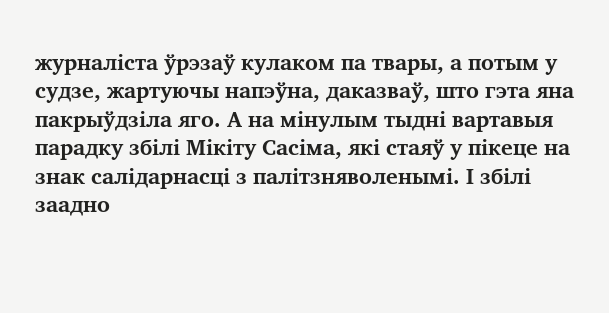журналіста ўрэзаў кулаком па твары, а потым у судзе, жартуючы напэўна, даказваў, што гэта яна пакрыўдзіла яго. А на мінулым тыдні вартавыя парадку збілі Мікіту Сасіма, які стаяў у пікеце на знак салідарнасці з палітзняволенымі. І збілі заадно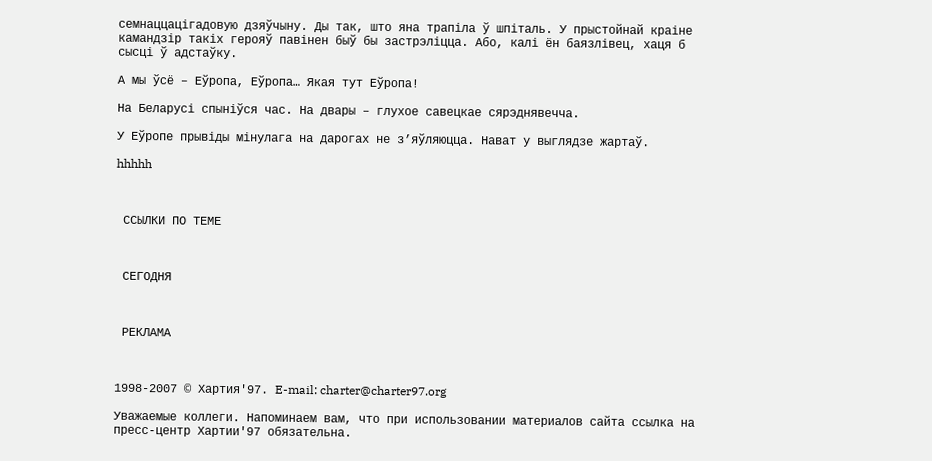семнаццацігадовую дзяўчыну. Ды так, што яна трапіла ў шпіталь. У прыстойнай краіне камандзір такіх герояў павінен быў бы застрэліцца. Або, калі ён баязлівец, хаця б сысці ў адстаўку.

А мы ўсё – Еўропа, Еўропа… Якая тут Еўропа!

На Беларусі спыніўся час. На двары – глухое савецкае сярэднявечча.

У Еўропе прывіды мінулага на дарогах не з’яўляюцца. Нават у выглядзе жартаў.

hhhhh



 ССЫЛКИ ПО ТЕМЕ



 СЕГОДНЯ



 РЕКЛАМА



1998-2007 © Хартия'97. E-mail: charter@charter97.org

Уважаемые коллеги. Напоминаем вам, что при использовании материалов сайта ссылка на пресс-центр Хартии'97 обязательна.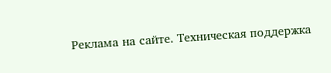Реклама на сайте. Техническая поддержка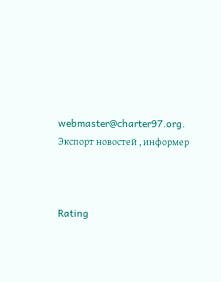webmaster@charter97.org.
Экспорт новостей , информер



Rating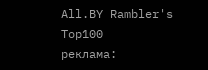All.BY Rambler's Top100
реклама: